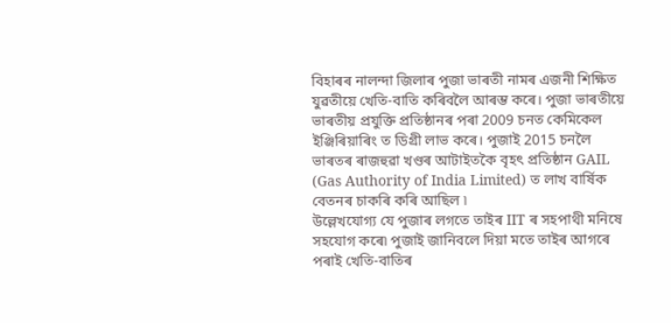বিহাৰৰ নালন্দা জিলাৰ পুজা ভাৰতী নামৰ এজনী শিক্ষিত যুৱতীয়ে খেতি-বাতি কৰিবলৈ আৰম্ভ কৰে। পুজা ভাৰতীয়ে ভাৰতীয় প্রযুক্তি প্রতিষ্ঠানৰ পৰা 2009 চনত কেমিকেল ইঞ্জিৰিয়াৰিং ত ডিগ্রী লাভ কৰে। পুজাই 2015 চনলৈ ভাৰতৰ ৰাজহুৱা খণ্ডৰ আটাইতকৈ বৃহৎ প্রতিষ্ঠান GAIL (Gas Authority of India Limited) ত লাখ বার্ষিক বেতনৰ চাকৰি কৰি আছিল ৷
উল্লেখযোগ্য যে পুজাৰ লগতে তাইৰ IIT ৰ সহপাথী মনিষে সহযোগ কৰে৷ পুজাই জানিবলে দিয়া মতে তাইৰ আগৰে পৰাই খেতি-বাতিৰ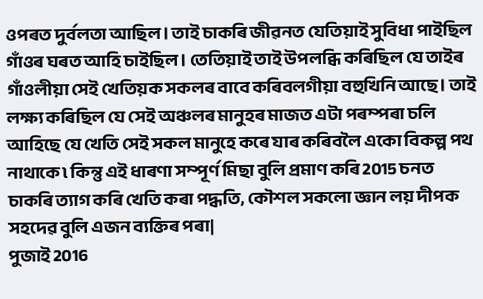ওপৰত দুর্বলতা আছিল। তাই চাকৰি জীৱনত যেতিয়াই সুবিধা পাইছিল গাঁওৰ ঘৰত আহি চাইছিল। তেতিয়াই তাই উপলব্ধি কৰিছিল যে তাইৰ গাঁওলীয়া সেই খেতিয়ক সকলৰ বাবে কৰিবলগীয়া বহুখিনি আছে। তাই লক্ষ্য কৰিছিল যে সেই অঞ্চলৰ মানুহৰ মাজত এটা পৰম্পৰা চলি আহিছে যে খেতি সেই সকল মানুহে কৰে যাৰ কৰিবলৈ একো বিকল্প পথ নাথাকে ৷ কিন্তু এই ধাৰণা সম্পূর্ণ মিছা বুলি প্রমাণ কৰি 2015 চনত চাকৰি ত্যাগ কৰি খেতি কৰা পদ্ধতি, কৌশল সকলো জ্ঞান লয় দীপক সহদেৱ বুলি এজন ব্যক্তিৰ পৰা|
পুজাই 2016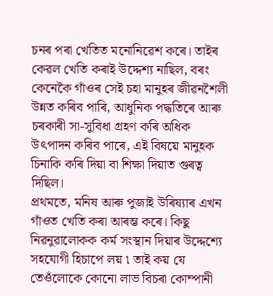চনৰ পৰা খেতিত মনোনিৱেশ কৰে। তাইৰ কেৱল খেতি কৰাই উদ্দেশ্য নাছিল, বৰং কেনেকৈ গাঁওৰ সেই চহা মানুহৰ জীৱনশৈলী উন্নত কৰিব পাৰি, আধুনিক পদ্ধতিৰে আৰু চৰকাৰী সা-সুবিধা গ্রহণ কৰি অধিক উৎপাদন কৰিব পাৰে, এই বিষয়ে মানুহক চিনাকি কৰি দিয়া বা শিক্ষা দিয়াত গুৰত্ব দিছিল।
প্রথমতে, মনিষ আৰু পুজাই উৰিষ্যাৰ এখন গাঁওত খেতি কৰা আৰম্ভ কৰে। কিছু নিৱনুৱালোকক কর্ম সংস্থান দিয়াৰ উদ্দেশ্যে সহযোগী হিচাপে লয় ৷ তাই কয় যে তেওঁলোকে কোনো লাভ বিচৰা কোম্পানী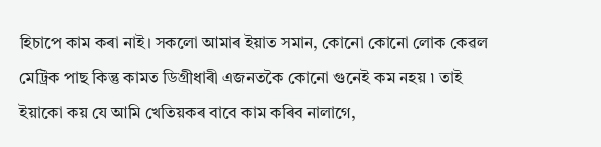হিচাপে কাম কৰা নাই। সকলো আমাৰ ইয়াত সমান, কোনো কোনো লোক কেৱল মেট্রিক পাছ কিন্তু কামত ডিগ্রীধাৰী এজনতকৈ কোনো গুনেই কম নহয় ৷ তাই ইয়াকো কয় যে আমি খেতিয়কৰ বাবে কাম কৰিব নালাগে,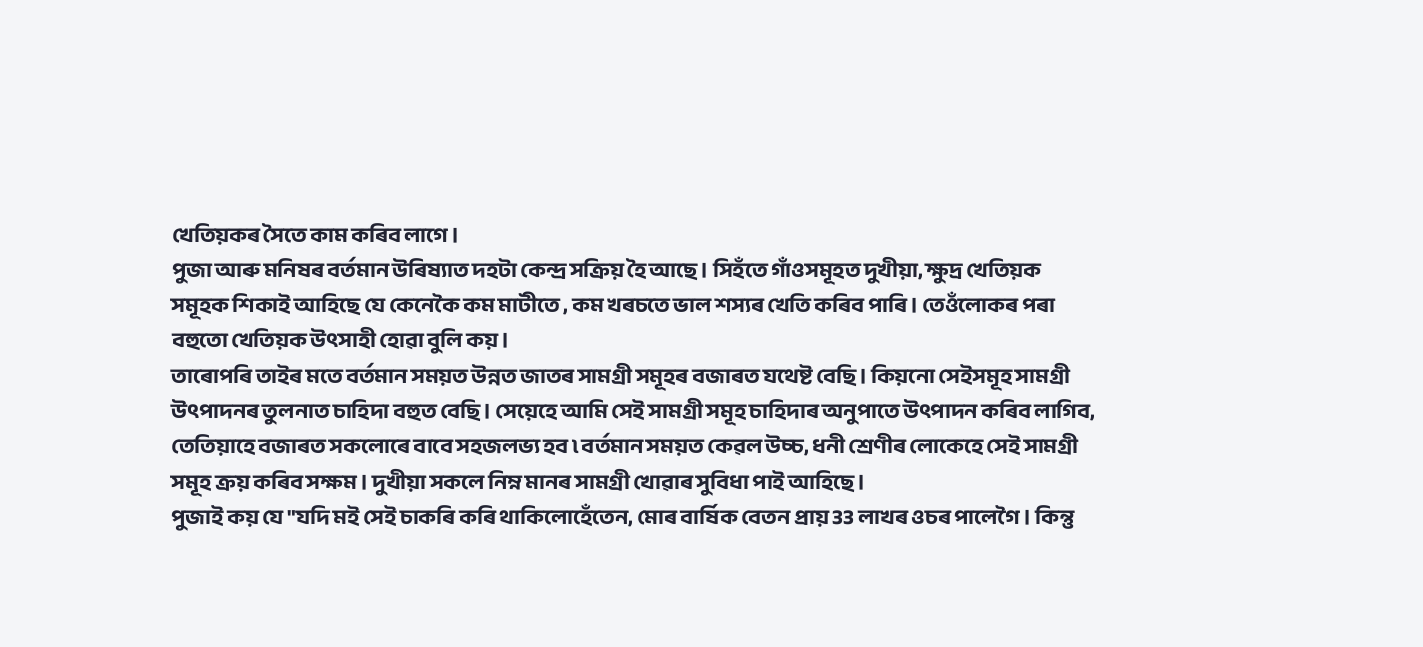খেতিয়কৰ সৈতে কাম কৰিব লাগে।
পুজা আৰু মনিষৰ বর্তমান উৰিষ্যাত দহটা কেন্দ্র সক্রিয় হৈ আছে। সিহঁতে গাঁওসমূহত দুখীয়া, ক্ষুদ্র খেতিয়ক সমূহক শিকাই আহিছে যে কেনেকৈ কম মাটীতে , কম খৰচতে ভাল শস্যৰ খেতি কৰিব পাৰি। তেওঁলোকৰ পৰা বহুতো খেতিয়ক উৎসাহী হোৱা বুলি কয়।
তাৰোপৰি তাইৰ মতে বর্তমান সময়ত উন্নত জাতৰ সামগ্রী সমূহৰ বজাৰত যথেষ্ট বেছি। কিয়নো সেইসমূহ সামগ্রী উৎপাদনৰ তুলনাত চাহিদা বহুত বেছি। সেয়েহে আমি সেই সামগ্রী সমূহ চাহিদাৰ অনুপাতে উৎপাদন কৰিব লাগিব, তেতিয়াহে বজাৰত সকলোৰে বাবে সহজলভ্য হব ৷ বর্তমান সময়ত কেৱল উচ্চ, ধনী শ্ৰেণীৰ লোকেহে সেই সামগ্রী সমূহ ক্রয় কৰিব সক্ষম। দুখীয়া সকলে নিম্ন মানৰ সামগ্রী খোৱাৰ সুবিধা পাই আহিছে।
পুজাই কয় যে "যদি মই সেই চাকৰি কৰি থাকিলোহেঁতেন, মোৰ বার্ষিক বেতন প্রায় 33 লাখৰ ওচৰ পালেগৈ। কিন্তু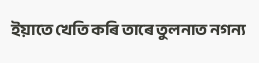ইয়াতে খেতি কৰি তাৰে তুলনাত নগন্য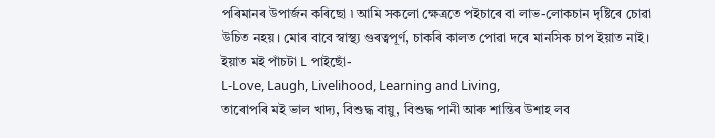পৰিমানৰ উপার্জন কৰিছো ৷ আমি সকলো ক্ষেত্রতে পইচাৰে বা লাভ-লোকচান দৃষ্টিৰে চোৱা উচিত নহয়। মোৰ বাবে স্বাস্থ্য গুৰত্বপূর্ণ, চাকৰি কালত পোৱা দৰে মানসিক চাপ ইয়াত নাই। ইয়াত মই পাঁচটা L পাইছোঁ-
L-Love, Laugh, Livelihood, Learning and Living,
তাৰোপৰি মই ভাল খাদ্য, বিশুদ্ধ বায়ু, বিশুদ্ধ পানী আৰু শান্তিৰ উশাহ লব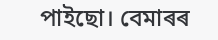পাইছো। বেমাৰৰ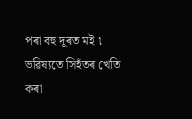পৰা বহু দূৰত মই ৷
ভৱিষ্যতে সিহঁতৰ খেতি কৰা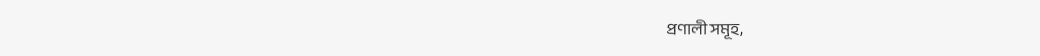প্রণালী সমূহ,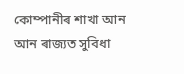কোম্পানীৰ শাখা আন আন ৰাজ্যত সুবিধা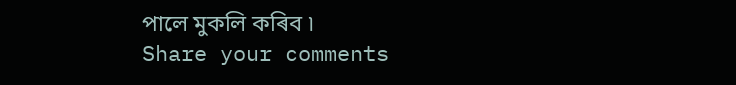পালে মুকলি কৰিব ৷
Share your comments